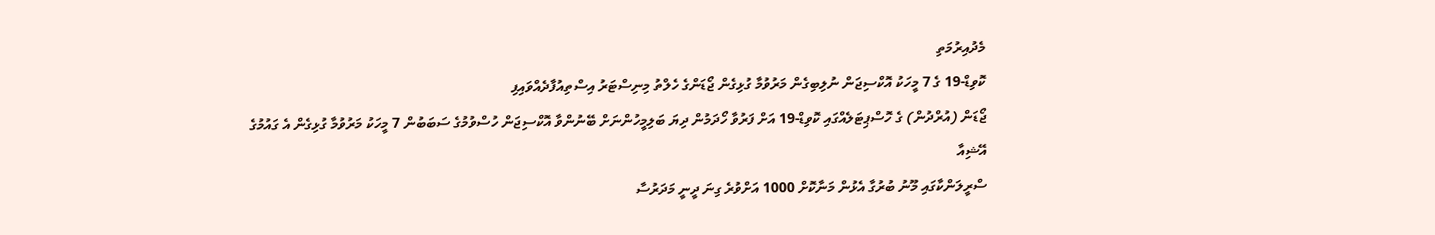މެދުއިރުމަތި
ކޮވިޑް-19 ގެ 7 މީހަކު އޮކްސިޖަން ނުލިބިގެން މަރުވުމާ ގުޅިގެން ޖޯޑަންގެ ހެލްތު މިނިސްޓަރު އިސްތިއުފާދެއްވައިފި
ޖޯޑަން (އުރްދުން) ގެ ހޮސްޕިޓަލެއްގައި ކޮވިޑް-19 އަށް ފަރުވާ ހޯދަމުން ދިޔަ ބަލިމީހުންނަށް ބޭނުންވާ އޮކްސިޖަން ހުސްވުމުގެ ސަބަބުން 7 މީހަކު މަރުވުމާ ގުޅިގެން އެ ގައުމުގެ
އޭޝިއާ
ސްރީލަންކާގައި މޫނު ބުރުގާ އެޅުން މަނާކޮށް 1000 އަށްވުރެ ގިނަ ދީނީ މަދަރުސާ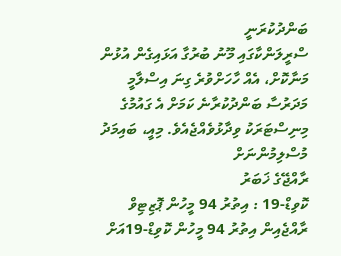ބަންދުކުރަނީ
ސްރީލަންކާގައި މޫނު ބުރުގާ އަޅައިގެން އުޅުން މަނާކޮށް، އެއް ހާހަށްވުރެ ގިނަ އިސްލާމީ މަދަރުސާ ބަންދުކުރާނެ ކަމަށް އެ ގައުމުގެ މިނިސްޓަރަކު ވިދާޅުވެއްޖެއެވެ. މިއީ، ބައިމަދު މުސްލިމުންނަށް
ރާއްޖޭގެ ޚަބަރު
ކޮވިޑް-19 : އިތުރު 94 މީހުން ޕޮޒިޓިވް
ރާއްޖެއިން އިތުރު 94 މީހުން ކޮވިޑް-19އަށް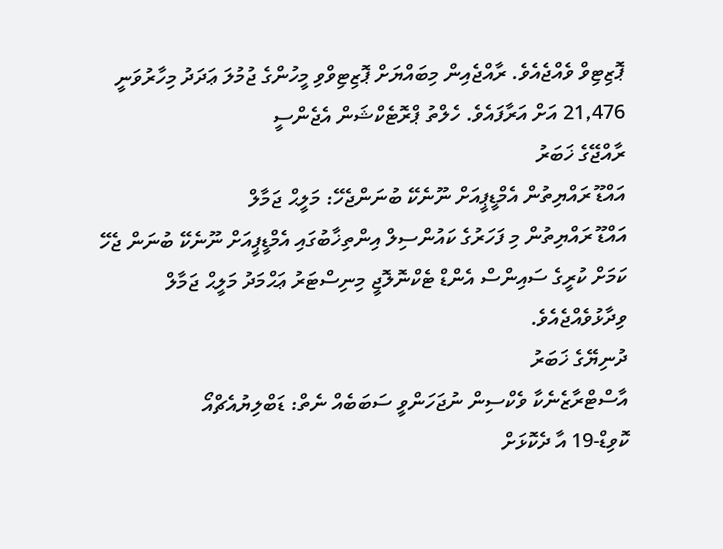ޕޮޒިޓިވް ވެއްޖެއެވެ. ރާއްޖެއިން މިބައްޔަށް ޕޮޒިޓިވްވި މީހުންގެ ޖުމުލަ ޢަދަދު މިހާރުވަނީ 21,476 އަށް އަރާފައެވެ. ހެލްތު ޕްރޮޓެކްޝަން އެޖެންސީ
ރާއްޖޭގެ ޚަބަރު
އައްޑޫ ރައްޔިތުން އެމްޑީޕީއަށް ނޫނެކޭ ބުނަންޖެހޭ: މަލީޙް ޖަމާލް
އައްޑޫ ރައްޔިތުން މި ފަހަރުގެ ކައުންސިލް އިންތިޚާބުގައި އެމްޑީޕީއަށް ނޫނެކޭ ބުނަން ޖެހޭ ކަމަށް ކުރީގެ ސައިންސް އެންޑް ޓެކްނޮލޮޖީ މިނިސްޓަރު ޢަޙްމަދު މަލީޙް ޖަމާލް ވިދާޅުވެއްޖެއެވެ.
ދުނިޔޭގެ ޚަބަރު
އާސްޓްރާޒެނެކާ ވެކްސިން ނުޖަހަންވީ ސަބަބެއް ނެތް: ޑަބްލިޔުއެޗްއޯ
ކޮވިޑް-19 އާ ދެކޮޅަށް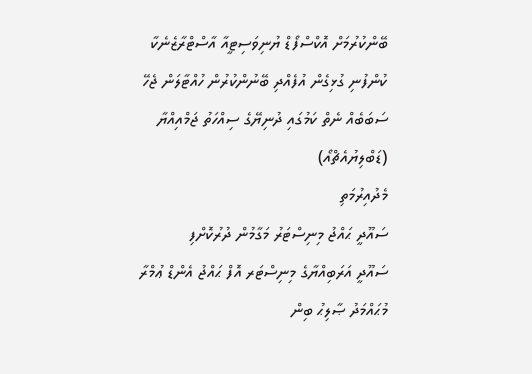ބޭންކުރުމަށް އޮކްސްފޯޑް ޔުނިވަސިޓީއާ އާސްޓްރާޒެނެކާ ކުންފުނި ގުޅިގެން އުފެއްދި ބޭނުންކުރުން ހުއްޓާލަން ޖެހޭ ސަބަބެއް ނެތް ކަމުގައި ދުނިޔޭގެ ސިއްހަތު ޖަމްއިއްޔާ (ޑަބްލިޔުއެޗްއޯ)
މެދުއިރުމަތި
ސައޫދީ ޙައްޖު މިނިސްޓަރު މަގާމުން ދުރުކޮށްފި
ސައޫދީ އަރަބިއްޔާގެ މިނިސްޓަރ އޮފް ޙައްޖު އެންޑް ޢުމްރާ މުޙައްމަދު ޞާލިޙު ބިން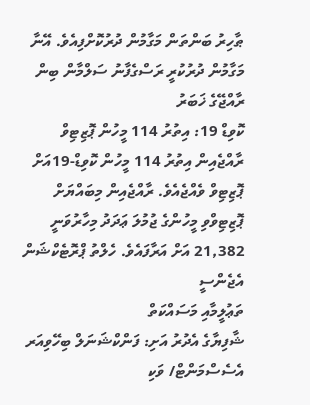ޠާހިރު ބަންތަން މަގާމުން ދުރުކޮށްފިއެވެ. އޭނާ މަގާމުން ދުރުކުރީ ރަސްގެފާނު ސަލްމާން ބިން
ރާއްޖޭގެ ޚަބަރު
ކޮވިޑް 19: އިތުރު 114 މީހުން ޕޮޒިޓިވް
ރާއްޖެއިން އިތުރު 114 މީހުން ކޮވިޑް-19އަށް ޕޮޒިޓިވް ވެއްޖެއެވެ. ރާއްޖެއިން މިބައްޔަށް ޕޮޒިޓިވްވި މީހުންގެ ޖުމުލަ ޢަދަދު މިހާރުވަނީ 21,382 އަށް އަރާފައެވެ. ހެލްތު ޕްރޮޓެކްޝަން އެޖެންސީ
ތަޢުލީމާއި މަސައްކަތް
ޝާފިޔާގެ އެދުރު އަށި: ފަންކްޝަނަލް ބިހޭވިއަރ އެސެސްމަންޓް/ ވަކި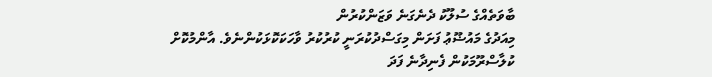ބާވަތެއްގެ ސުލޫކު ދެނެގަނެ ވަޒަންކުރުން
މިއަދުގެ މައުޟޫޢު ފަށަން މިގަސްދުކުރަނީ ކުރުކުރު ވާހަކަކޮޅަކުންނެވެ. އާންމުކޮށް ކުލާސްރޫމަކުން ފެނިދާނެ ފަދަ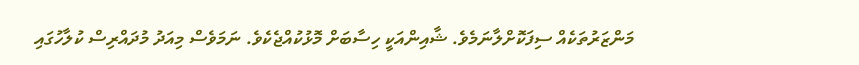މަންޒަރުތަކެއް ސިފަކޮށްލާނަމެވެ. ޝާއިންއަކީ ހިސާބަށް މޮޅުކުއްޖެކެވެ. ނަމަވެސް މިއަދު މުދައްރިސް ކުލާހުގައި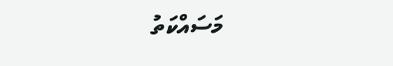މަސައްކަތު